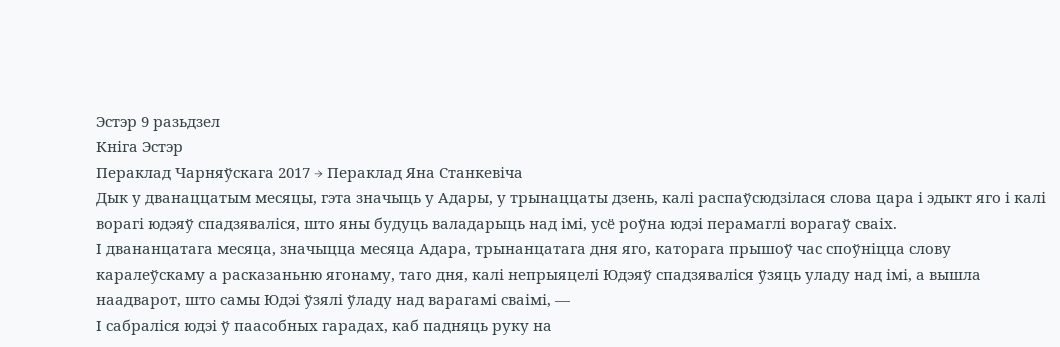Эстэр 9 разьдзел
Кніга Эстэр
Пераклад Чарняўскага 2017 → Пераклад Яна Станкевіча
Дык у дванаццатым месяцы, гэта значыць у Адары, у трынаццаты дзень, калі распаўсюдзілася слова цара і эдыкт яго і калі ворагі юдэяў спадзяваліся, што яны будуць валадарыць над імі, усё роўна юдэі перамаглі ворагаў сваіх.
І двананцатага месяца, значыцца месяца Адара, трынанцатага дня яго, каторага прышоў час споўніцца слову каралеўскаму а расказаньню ягонаму, таго дня, калі непрыяцелі Юдэяў спадзяваліся ўзяць уладу над імі, а вышла наадварот, што самы Юдэі ўзялі ўладу над варагамі сваімі, —
І сабраліся юдэі ў паасобных гарадах, каб падняць руку на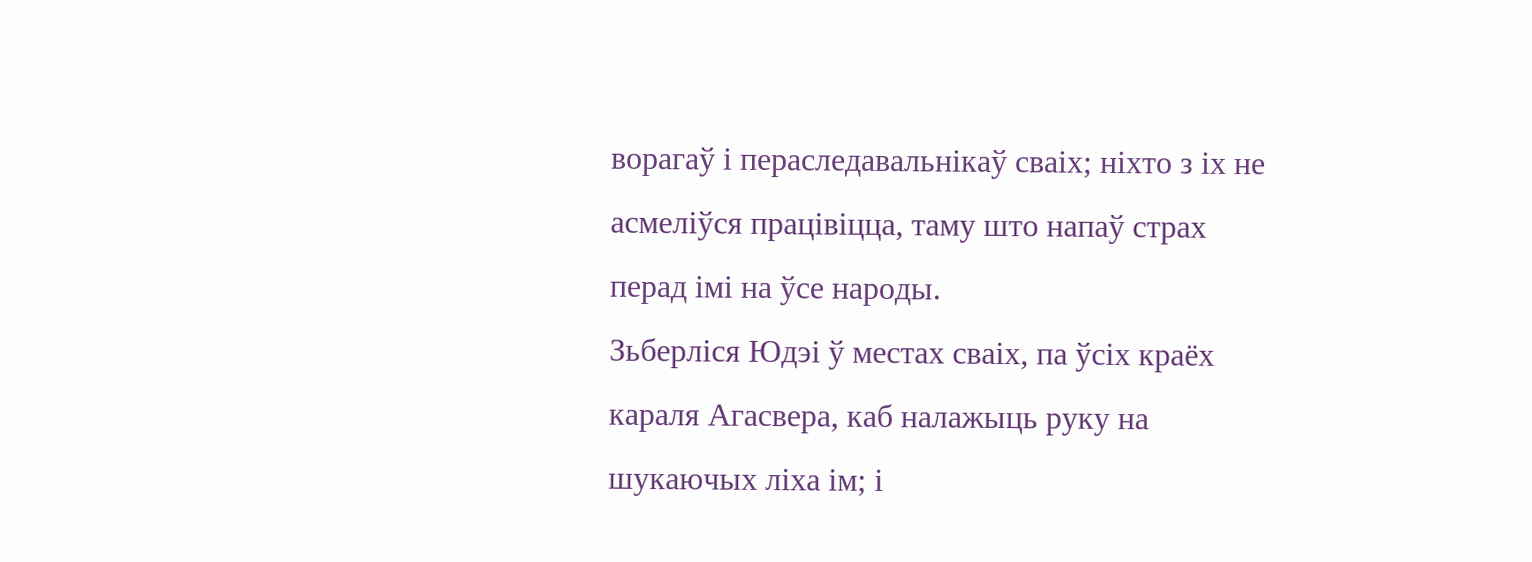ворагаў і пераследавальнікаў сваіх; ніхто з іх не асмеліўся працівіцца, таму што напаў страх перад імі на ўсе народы.
Зьберліся Юдэі ў местах сваіх, па ўсіх краёх караля Агасвера, каб налажыць руку на шукаючых ліха ім; і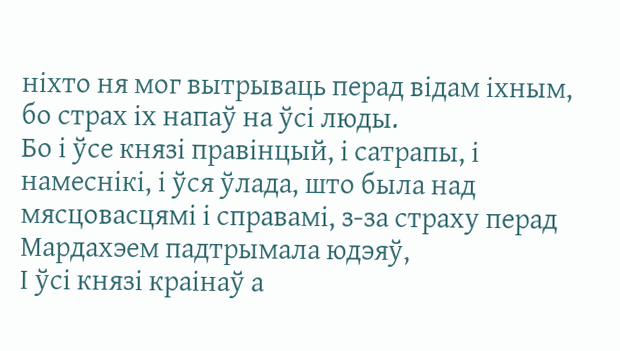ніхто ня мог вытрываць перад відам іхным, бо страх іх напаў на ўсі люды.
Бо і ўсе князі правінцый, і сатрапы, і намеснікі, і ўся ўлада, што была над мясцовасцямі і справамі, з-за страху перад Мардахэем падтрымала юдэяў,
І ўсі князі краінаў а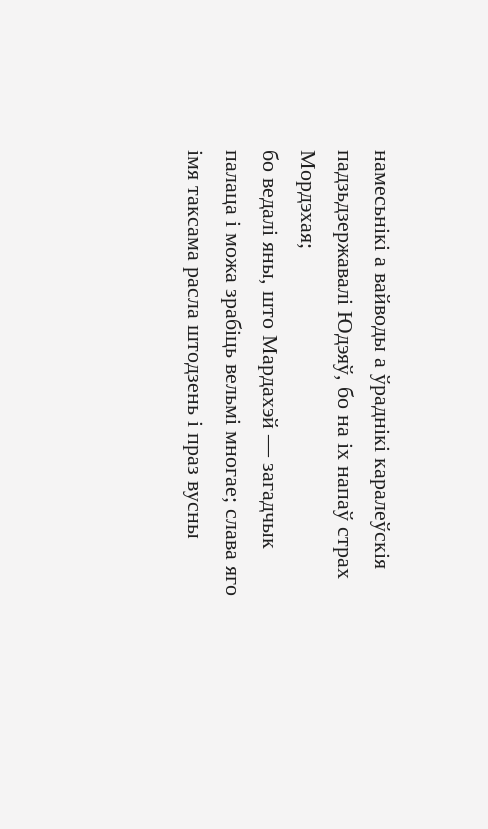намесьнікі а вайводы а ўраднікі каралеўскія падзьдзержавалі Юдэяў, бо на іх напаў страх Мордэхая;
бо ведалі яны, што Мардахэй — загадчык палаца і можа зрабіць вельмі многае; слава яго імя таксама расла штодзень і праз вусны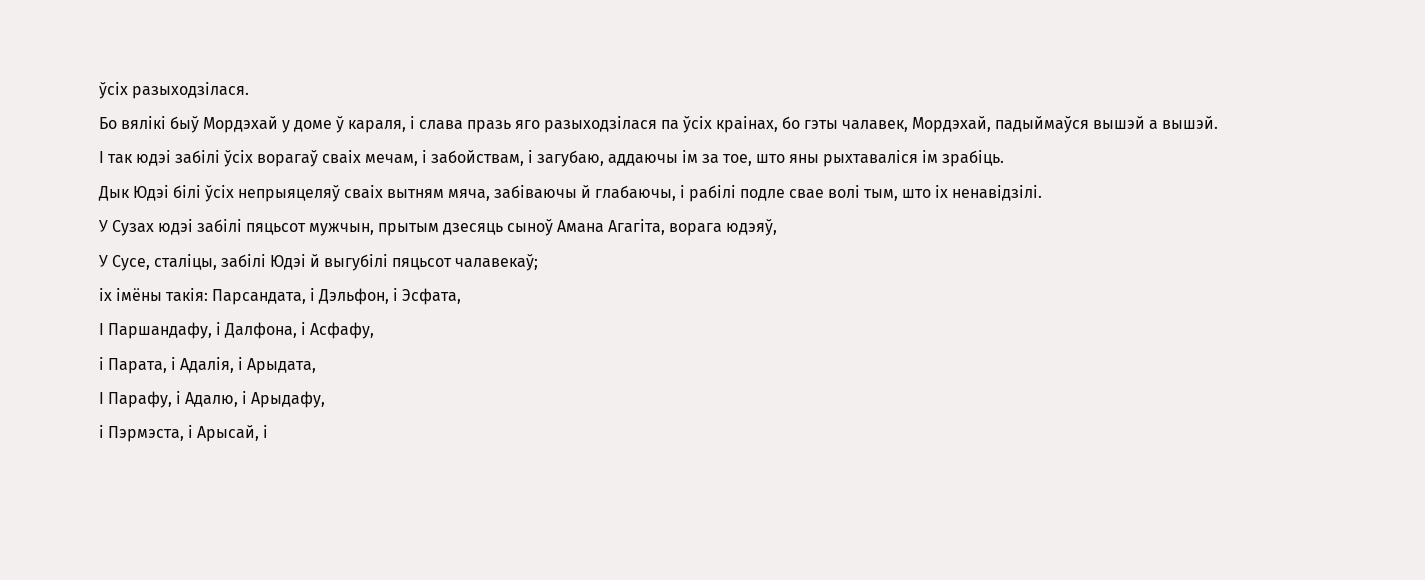ўсіх разыходзілася.
Бо вялікі быў Мордэхай у доме ў караля, і слава празь яго разыходзілася па ўсіх краінах, бо гэты чалавек, Мордэхай, падыймаўся вышэй а вышэй.
І так юдэі забілі ўсіх ворагаў сваіх мечам, і забойствам, і загубаю, аддаючы ім за тое, што яны рыхтаваліся ім зрабіць.
Дык Юдэі білі ўсіх непрыяцеляў сваіх вытням мяча, забіваючы й глабаючы, і рабілі подле свае волі тым, што іх ненавідзілі.
У Сузах юдэі забілі пяцьсот мужчын, прытым дзесяць сыноў Амана Агагіта, ворага юдэяў,
У Сусе, сталіцы, забілі Юдэі й выгубілі пяцьсот чалавекаў;
іх імёны такія: Парсандата, і Дэльфон, і Эсфата,
І Паршандафу, і Далфона, і Асфафу,
і Парата, і Адалія, і Арыдата,
І Парафу, і Адалю, і Арыдафу,
і Пэрмэста, і Арысай, і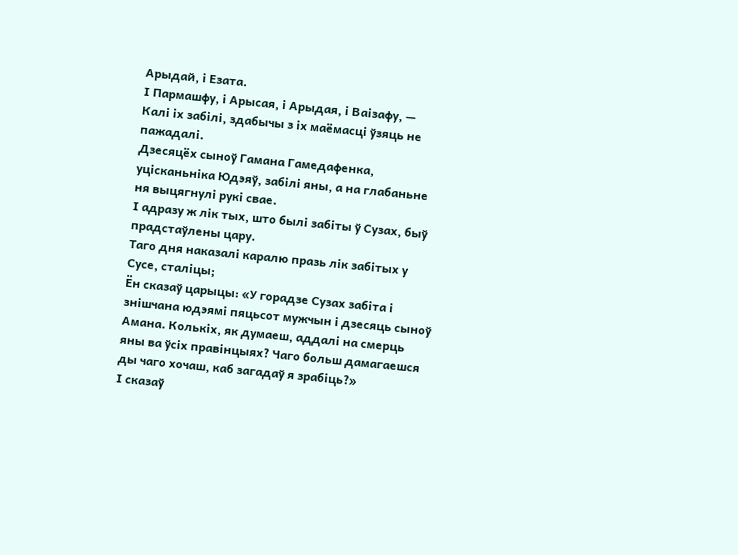Арыдай, і Езата.
І Пармашфу, і Арысая, і Арыдая, і Ваізафу, —
Калі іх забілі, здабычы з іх маёмасці ўзяць не пажадалі.
Дзесяцёх сыноў Гамана Гамедафенка, уцісканьніка Юдэяў, забілі яны, а на глабаньне ня выцягнулі рукі свае.
І адразу ж лік тых, што былі забіты ў Сузах, быў прадстаўлены цару.
Таго дня наказалі каралю празь лік забітых у Сусе, сталіцы;
Ён сказаў царыцы: «У горадзе Сузах забіта і знішчана юдэямі пяцьсот мужчын і дзесяць сыноў Амана. Колькіх, як думаеш, аддалі на смерць яны ва ўсіх правінцыях? Чаго больш дамагаешся ды чаго хочаш, каб загадаў я зрабіць?»
І сказаў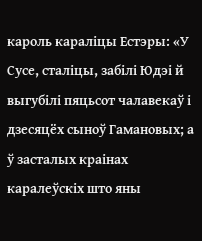кароль караліцы Естэры: «У Сусе, сталіцы, забілі Юдэі й выгубілі пяцьсот чалавекаў і дзесяцёх сыноў Гамановых; а ў засталых краінах каралеўскіх што яны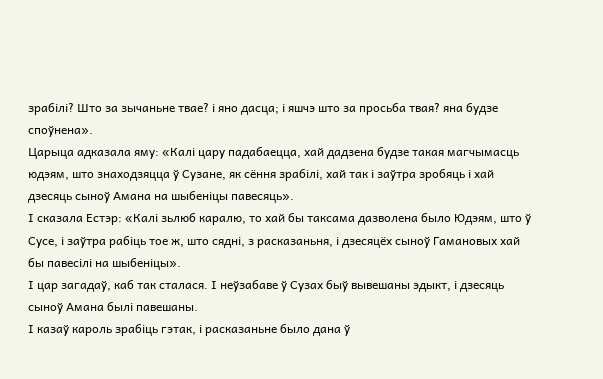зрабілі? Што за зычаньне твае? і яно дасца; і яшчэ што за просьба твая? яна будзе споўнена».
Царыца адказала яму: «Калі цару падабаецца, хай дадзена будзе такая магчымасць юдэям, што знаходзяцца ў Сузане, як сёння зрабілі, хай так і заўтра зробяць і хай дзесяць сыноў Амана на шыбеніцы павесяць».
І сказала Естэр: «Калі зьлюб каралю, то хай бы таксама дазволена было Юдэям, што ў Сусе, і заўтра рабіць тое ж, што сядні, з расказаньня, і дзесяцёх сыноў Гамановых хай бы павесілі на шыбеніцы».
І цар загадаў, каб так сталася. І неўзабаве ў Сузах быў вывешаны эдыкт, і дзесяць сыноў Амана былі павешаны.
І казаў кароль зрабіць гэтак, і расказаньне было дана ў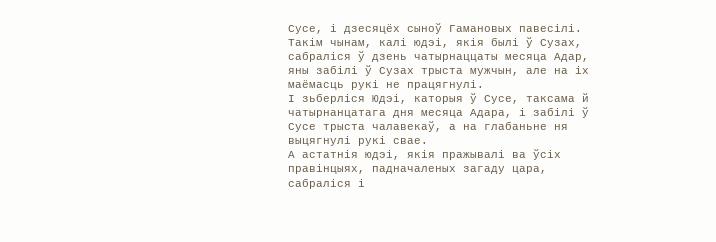Сусе, і дзесяцёх сыноў Гамановых павесілі.
Такім чынам, калі юдэі, якія былі ў Сузах, сабраліся ў дзень чатырнаццаты месяца Адар, яны забілі ў Сузах трыста мужчын, але на іх маёмасць рукі не працягнулі.
І зьберліся Юдэі, каторыя ў Сусе, таксама й чатырнанцатага дня месяца Адара, і забілі ў Сусе трыста чалавекаў, а на глабаньне ня выцягнулі рукі свае.
А астатнія юдэі, якія пражывалі ва ўсіх правінцыях, падначаленых загаду цара, сабраліся і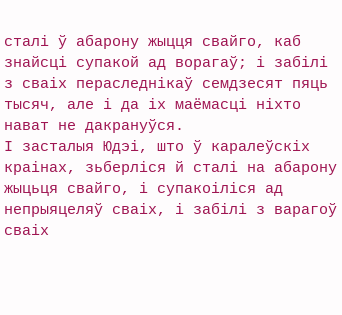сталі ў абарону жыцця свайго, каб знайсці супакой ад ворагаў; і забілі з сваіх пераследнікаў семдзесят пяць тысяч, але і да іх маёмасці ніхто нават не дакрануўся.
І засталыя Юдэі, што ў каралеўскіх краінах, зьберліся й сталі на абарону жыцьця свайго, і супакоіліся ад непрыяцеляў сваіх, і забілі з варагоў сваіх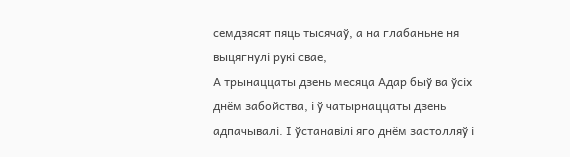семдзясят пяць тысячаў, а на глабаньне ня выцягнулі рукі свае,
А трынаццаты дзень месяца Адар быў ва ўсіх днём забойства, і ў чатырнаццаты дзень адпачывалі. І ўстанавілі яго днём застолляў і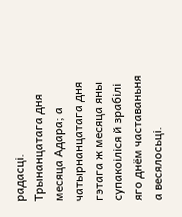радасці.
Трынанцатага дня месяца Адара; а чатырнанцатага дня гэтага ж месяца яны супакоіліся й зрабілі яго днём частаваньня а весялосьці.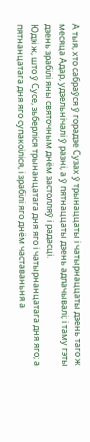А тыя, хто сабраўся ў горадзе Сузах ў трынаццаты і чатырнаццаты дзень таго ж месяца Адар, удзельнічалі ў разні, а ў пятнаццаты дзень адпачывалі; і таму гэты дзень зрабілі яны святочным днём застолляў і радасці.
Юдэі ж, што ў Сусе, зьберліся трынанцатага дня яго і чатырнанцатага дня яго; а пятнанцатага дня яго супакоіліся, і зрабілі яго днём частаваньня а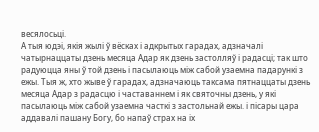весялосьці.
А тыя юдэі, якія жылі ў вёсках і адкрытых гарадах, адзначалі чатырнаццаты дзень месяца Адар як дзень застолляў і радасці; так што радуюцца яны ў той дзень і пасылаюць між сабой узаемна падарункі з ежы. Тыя ж, хто жыве ў гарадах, адзначаюць таксама пятнаццаты дзень месяца Адар з радасцю і частаваннем і як святочны дзень, у які пасылаюць між сабой узаемна часткі з застольнай ежы. і пісары цара аддавалі пашану Богу, бо напаў страх на іх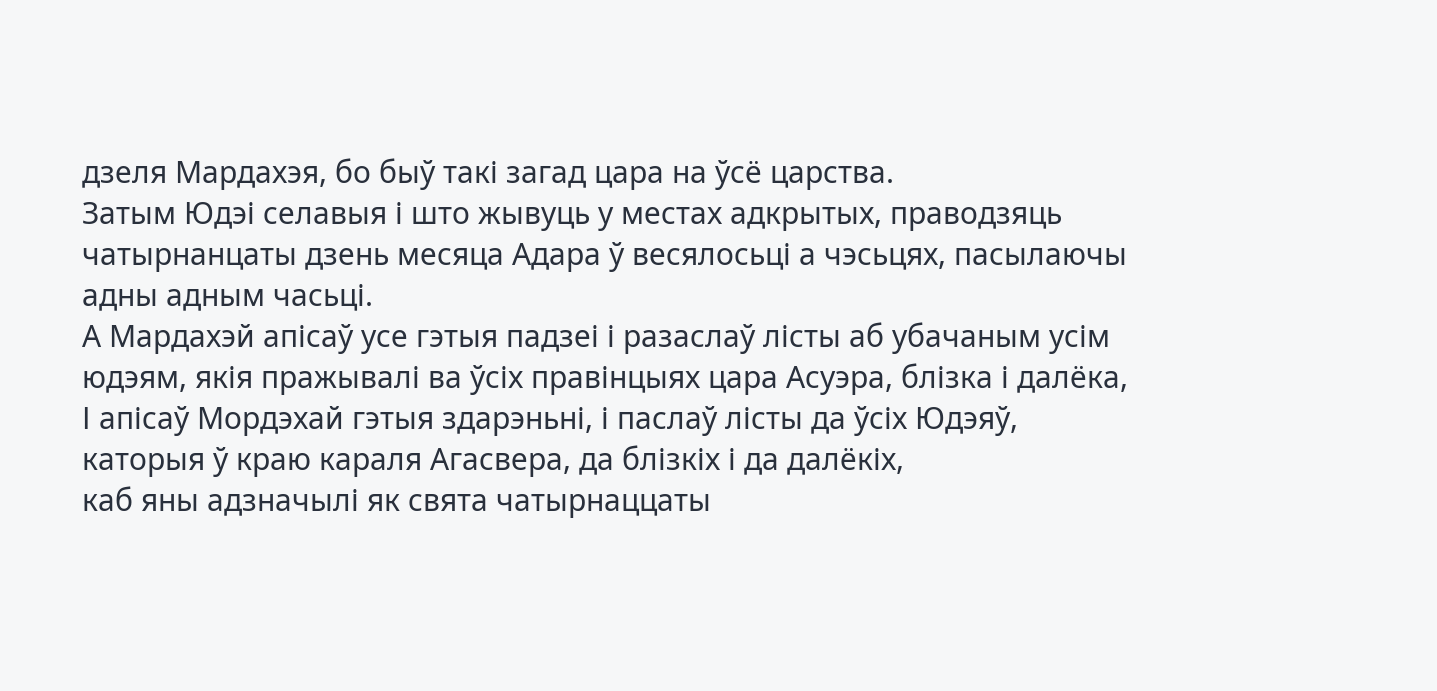дзеля Мардахэя, бо быў такі загад цара на ўсё царства.
Затым Юдэі селавыя і што жывуць у местах адкрытых, праводзяць чатырнанцаты дзень месяца Адара ў весялосьці а чэсьцях, пасылаючы адны адным часьці.
А Мардахэй апісаў усе гэтыя падзеі і разаслаў лісты аб убачаным усім юдэям, якія пражывалі ва ўсіх правінцыях цара Асуэра, блізка і далёка,
І апісаў Мордэхай гэтыя здарэньні, і паслаў лісты да ўсіх Юдэяў, каторыя ў краю караля Агасвера, да блізкіх і да далёкіх,
каб яны адзначылі як свята чатырнаццаты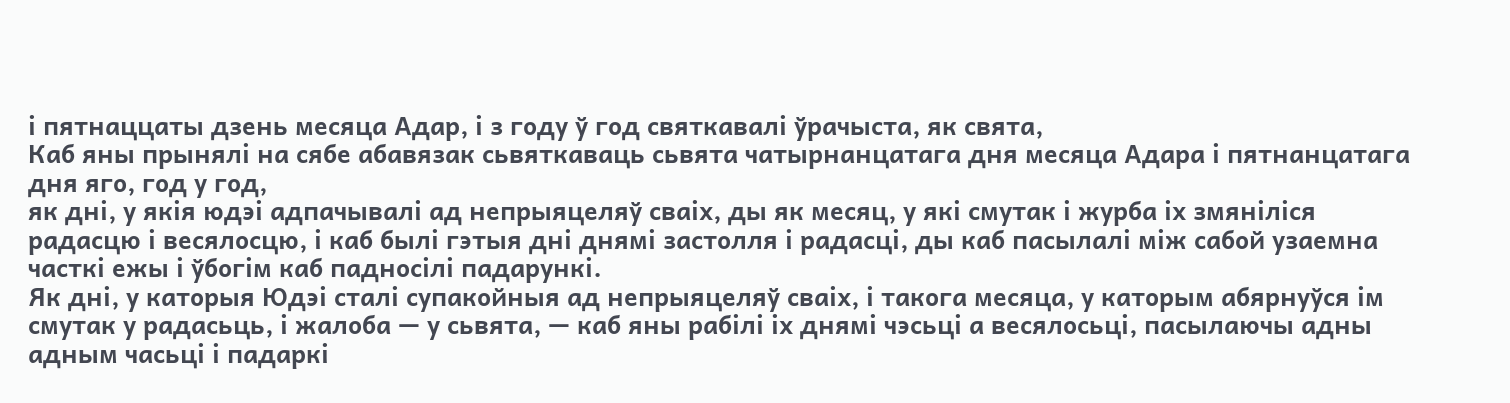і пятнаццаты дзень месяца Адар, і з году ў год святкавалі ўрачыста, як свята,
Каб яны прынялі на сябе абавязак сьвяткаваць сьвята чатырнанцатага дня месяца Адара і пятнанцатага дня яго, год у год,
як дні, у якія юдэі адпачывалі ад непрыяцеляў сваіх, ды як месяц, у які смутак і журба іх змяніліся радасцю і весялосцю, і каб былі гэтыя дні днямі застолля і радасці, ды каб пасылалі між сабой узаемна часткі ежы і ўбогім каб падносілі падарункі.
Як дні, у каторыя Юдэі сталі супакойныя ад непрыяцеляў сваіх, і такога месяца, у каторым абярнуўся ім смутак у радасьць, і жалоба — у сьвята, — каб яны рабілі іх днямі чэсьці а весялосьці, пасылаючы адны адным часьці і падаркі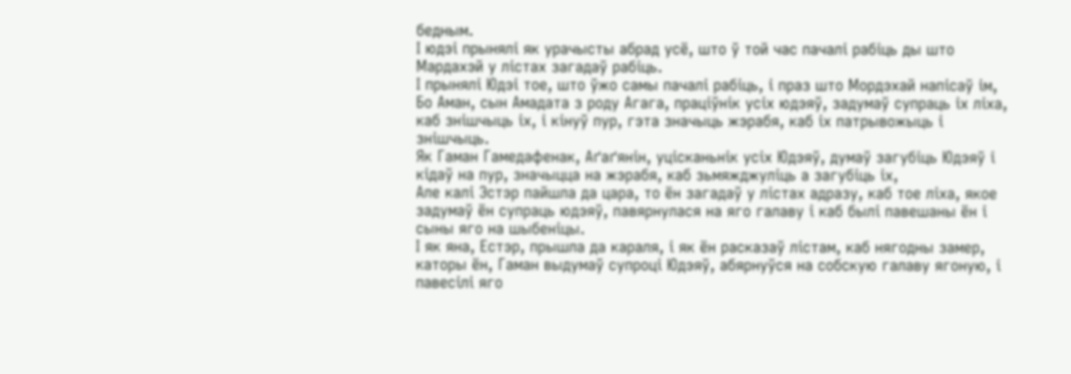бедным.
І юдэі прынялі як урачысты абрад усё, што ў той час пачалі рабіць ды што Мардахэй у лістах загадаў рабіць.
І прынялі Юдэі тое, што ўжо самы пачалі рабіць, і праз што Мордэхай напісаў ім,
Бо Аман, сын Амадата з роду Агага, праціўнік усіх юдэяў, задумаў супраць іх ліха, каб знішчыць іх, і кінуў пур, гэта значыць жэрабя, каб іх патрывожыць і знішчыць.
Як Гаман Гамедафенак, Аґаґянін, уцісканьнік усіх Юдэяў, думаў загубіць Юдэяў і кідаў на пур, значыцца на жэрабя, каб зьмяжджуліць а загубіць іх,
Але калі Эстэр пайшла да цара, то ён загадаў у лістах адразу, каб тое ліха, якое задумаў ён супраць юдэяў, павярнулася на яго галаву і каб былі павешаны ён і сыны яго на шыбеніцы.
І як яна, Естэр, прышла да караля, і як ён расказаў лістам, каб нягодны замер, каторы ён, Гаман выдумаў супроці Юдэяў, абярнуўся на собскую галаву ягоную, і павесілі яго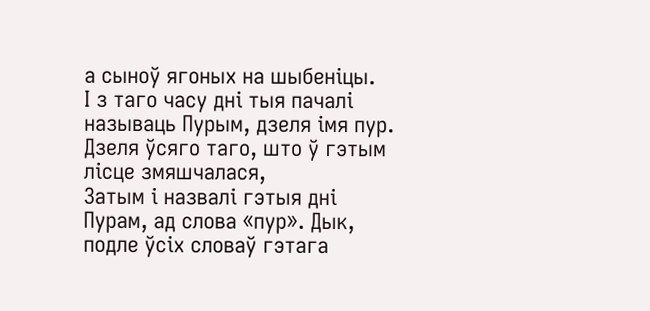а сыноў ягоных на шыбеніцы.
І з таго часу дні тыя пачалі называць Пурым, дзеля імя пур. Дзеля ўсяго таго, што ў гэтым лісце змяшчалася,
Затым і назвалі гэтыя дні Пурам, ад слова «пур». Дык, подле ўсіх словаў гэтага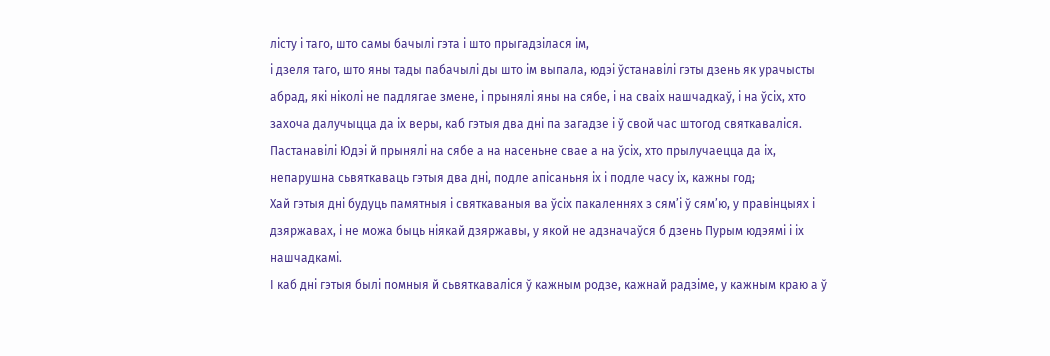лісту і таго, што самы бачылі гэта і што прыгадзілася ім,
і дзеля таго, што яны тады пабачылі ды што ім выпала, юдэі ўстанавілі гэты дзень як урачысты абрад, які ніколі не падлягае змене, і прынялі яны на сябе, і на сваіх нашчадкаў, і на ўсіх, хто захоча далучыцца да іх веры, каб гэтыя два дні па загадзе і ў свой час штогод святкаваліся.
Пастанавілі Юдэі й прынялі на сябе а на насеньне свае а на ўсіх, хто прылучаецца да іх, непарушна сьвяткаваць гэтыя два дні, подле апісаньня іх і подле часу іх, кажны год;
Хай гэтыя дні будуць памятныя і святкаваныя ва ўсіх пакаленнях з сям’і ў сям’ю, у правінцыях і дзяржавах, і не можа быць ніякай дзяржавы, у якой не адзначаўся б дзень Пурым юдэямі і іх нашчадкамі.
І каб дні гэтыя былі помныя й сьвяткаваліся ў кажным родзе, кажнай радзіме, у кажным краю а ў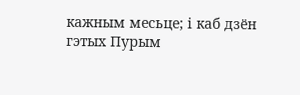кажным месьце; і каб дзён гэтых Пурым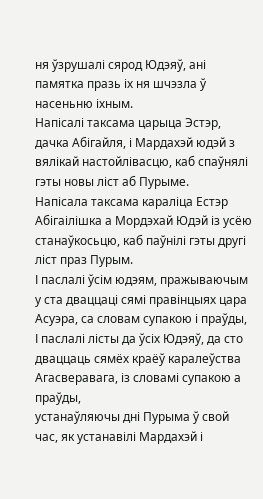ня ўзрушалі сярод Юдэяў, ані памятка празь іх ня шчэзла ў насеньню іхным.
Напісалі таксама царыца Эстэр, дачка Абігайля, і Мардахэй юдэй з вялікай настойлівасцю, каб спаўнялі гэты новы ліст аб Пурыме.
Напісала таксама караліца Естэр Абігаілішка а Мордэхай Юдэй із усёю станаўкосьцю, каб паўнілі гэты другі ліст праз Пурым.
І паслалі ўсім юдэям, пражываючым у ста дваццаці сямі правінцыях цара Асуэра, са словам супакою і праўды,
І паслалі лісты да ўсіх Юдэяў, да сто дваццаць сямёх краёў каралеўства Агасверавага, із словамі супакою а праўды,
устанаўляючы дні Пурыма ў свой час, як устанавілі Мардахэй і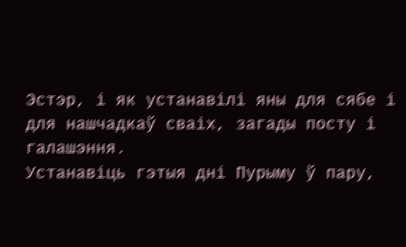Эстэр, і як устанавілі яны для сябе і для нашчадкаў сваіх, загады посту і галашэння.
Устанавіць гэтыя дні Пурыму ў пару,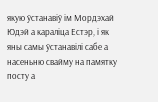якую ўстанавіў ім Мордэхай Юдэй а караліца Естэр, і як яны самы ўстанавілі сабе а насеньню свайму на памятку посту а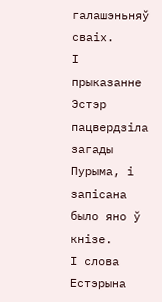галашэньняў сваіх.
І прыказанне Эстэр пацвердзіла загады Пурыма, і запісана было яно ў кнізе.
І слова Естэрына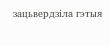зацьвердзіла гэтыя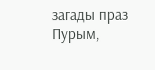загады праз Пурым,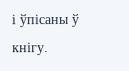і ўпісаны ў кнігу.